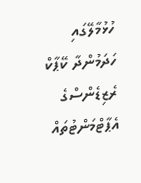ހުޅުމާލޭގައި ހަދަމުންދާ ކޭޕާކް ރެޒިޑެންސްގެ އެޕާޓްމަންޓުތައް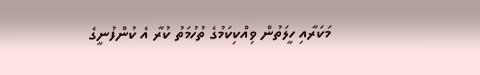މަކަރާއި ހީލަތުން ވިއްކިކަމުގެ ތުހުމަތު ކުރާ އެ ކުންފުނީގެ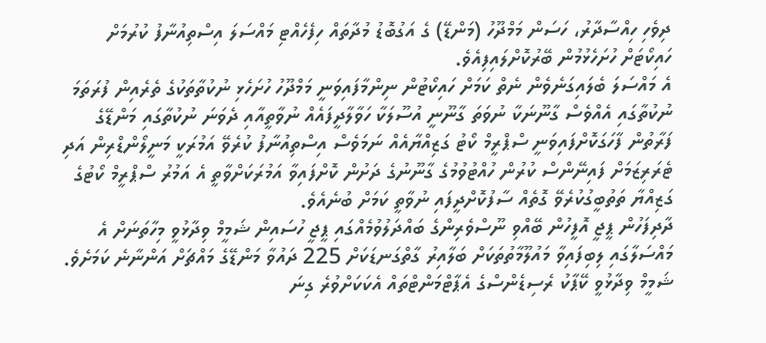ދިވެހި ހިއްސާދާރު، ހަސަން މަމްދޫހު (މަންޑޭ) ގެ އަގުބޮޑު މުދާތައް ހިފެހެއްޓި މައްސަލަ އިސްތިއުނާފު ކުރުމަށް ހައިކޯޓަށް ހުށަހެޅުމުން ބޭރުކޮށްލައިފިއެވެ.
އެ މައްސަލަ ބެލައިގަނެވެން ނެތް ކަމަށް ހައިކޯޓުން ނިންމާފައިވަނީ މަމްދޫހު ހުށަހެޅި ނުކުތާތަކުގެ ތެރެއިން ފުރަތަމަ ނުކުތާގައި އެއްވެސް ގާނޫނަކާ ނުވަތަ ގާނޫނީ އުސޫލަކާ ހަވާލާދީފައެއް ނުވާތީއާއި ދެވަނަ ނުކުތާގައި މަންޑޭގެ ފަރާތުން ފާހަގަކޮށްފައިވަނީ ސްޕްރީމް ކޯޓު ގަޒިއްޔާއެއް ނަމަވެސް އިސްތިއުނާފު ކުރެވޭ އަމުރަކީ މަނީލޯންޑްރިން އަދި ޓެރަރިޒަމަށް ފައިނޭންސް ކުރުން ހުއްޓުވުމުގެ ގާނޫނުގެ ދަށުން ކޮށްފައިވާ އަމުރަކަށްވާތީ އެ އަމުރު ސްޕްރީމް ކޯޓުގެ ގަޒިއްޔާ ތަތުބީގުކުރެވޭ ގޮތެއް ސާފުކޮށްދީފައި ނުވާތީ ކަމަށް ބުނެއެވެ.
ދާދިފަހުން ޕީޖީ އޮފީހުން ބޭއްވި ނޫސްވެރިންގެ ބައްދަލުވުމެއްގައި ޕީޖީ ހުސައިން ޝަމީމް ވިދާޅުވީ މިހާތަނަށް އެ މައްސަލާގައި ލިބިފައިވާ މައުލޫމާތުތަކަށް ބަލާއިރު ގާތްގަނޑަކަށް 225 ދައުވާ މަންޑޭގެ މައްޗަށް އަންނާނެ ކަމަށެވެ. ޝަމީމް ވިދާޅުވީ ކޭޕާކު ރެސިޑެންސްގެ އެޕާޓްމަންޓްތައް އެކަކަށްވުރެ ގިނަ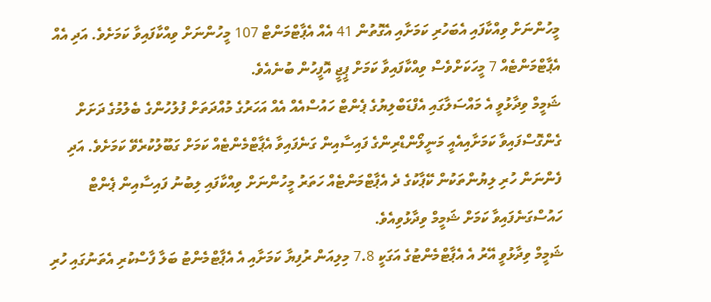މީހުންނަށް ވިއްކާފައި އެބަހުރި ކަމަށާއި އެގޮތުން 41 އެއް އެޕާޓްމަންޓް 107 މީހުންނަށް ވިއްކާފައިވާ ކަމަށެވެ. އަދި އެއް އެޕާޓްމަންޓެއް 7 މީހަކަށްވެސް ވިއްކާފައިވާ ކަމަށް ޕީޖީ އޮފީހުން ބުނެއެވެ.
ޝަމީމް ވިދާޅުވީ އެ މައްސަލާގައި އެފްޑަބްލިޔުގެ ޕެންޓް ހައުސްއެއް އެއް އަހަރުގެ މުއްދަތަށް ފުލުހުންގެ ބެލުމުގެ ދަށަށް ގެންގޮސްފައިވާ ކަމަށާއިއެއީ މަނީލޯންޑްރިންގެ ފައިސާއިން ގަނެފައިވާ އެޕާޓްމެންޓެއް ކަމަށް ގަބޫލުކުރެވޭ ކަމަށެވެ. އަދި ފެންނަން ހުރި ލިޔުންތަކުން ކޭޕާކުގެ ދެ އެޕާޓްމަންޓެއް ހަތަރު މީހުންނަށް ވިއްކާފައި ލިބުނު ފައިސާއިން ޕެންޓް ހައުސްގަނެފައިވާ ކަމަށް ޝަމީމް ވިދާޅުވިއެވެ.
ޝަމީމް ވިދާޅުވީ އޭރު އެ އެޕާޓްމެންޓުގެ އަގަކީ 7.8 މިލިއަން ރުފިޔާ ކަމަށާއި އެ އެޕާޓްމެންޓު ބަލާ ފާސްކުރި އެތަނުގައި ހުރި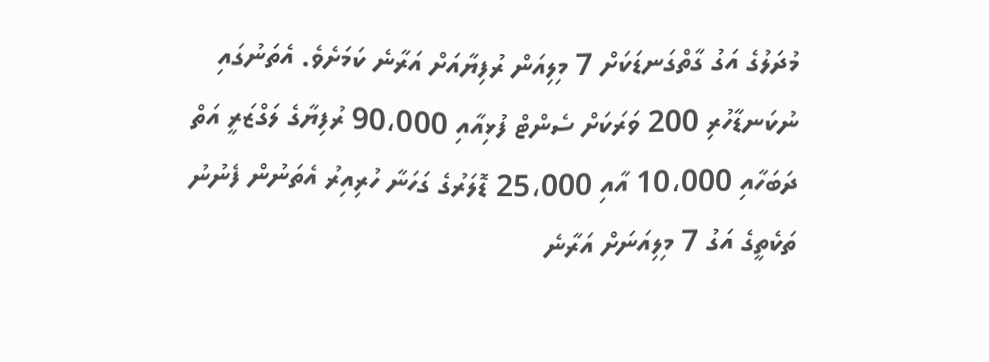މުދަލުގެ އަގު ގާތްގަނޑަކަށް 7 މިލިއަން ރުފިޔާއަށް އަރާނެ ކަމަށެވެ. އެތަނުގައި ނުކަނޑާހުރި 200 ވަރަކަށް ސެންޓް ފުޅިއާއި 90،000 ރުފިޔާގެ ލަގްޒަރީ އަތް ދަބަހާއި 10،000 އާއި 25،000 ޑޮލަރުގެ ގަހަނާ ހުރިއިރު އެތަނުން ފެނުނު ތަކެތީގެ އަގު 7 މިލިއަނަށް އަރާނެ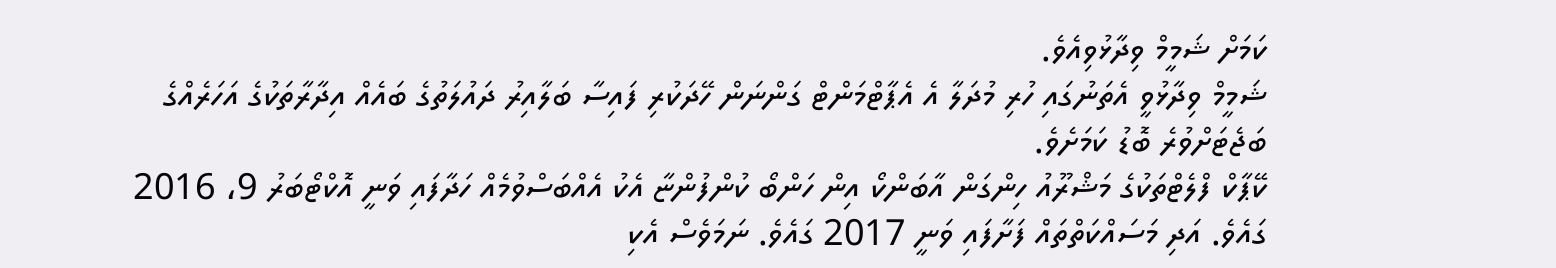ކަމަށް ޝަމީމް ވިދާޅުވިއެވެ.
ޝަމީމް ވިދާޅުވީ އެތަނުގައި ހުރި މުދަލާ އެ އެޕާޓްމަންޓް ގަންނަން ހޭދަކުރި ފައިސާ ބަލާއިރު ދައުލަތުގެ ބައެއް އިދާރާތަކުގެ އަހަރެއްގެ ބަޖެޓަށްވުރެ ބޮޑު ކަމަށެވެ.
ކޭޕާކް ފްލެޓްތަކުގެ މަޝްރޫއު ހިންގަން އާބަންކޯ އިން ހަންބޯ ކުންފުންޏާ އެކު އެއްބަސްވުމެއް ހަދާފައި ވަނީ އޮކްޓޯބަރު 9، 2016 ގައެވެ. އަދި މަސައްކަތްތައް ފަށާފައި ވަނީ 2017 ގައެވެ. ނަމަވެސް އެކި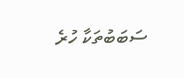ސަބަބުތަކާ ހުރެ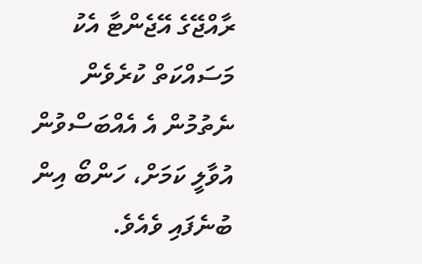ރާއްޖޭގެ އޭޖެންޓާ އެކު މަސައްކަތް ކުރެވެން ނެތުމުން އެ އެއްބަސްވުން އުވާލީ ކަމަށް، ހަންބޯ އިން ބުނެފައި ވެއެވެ.